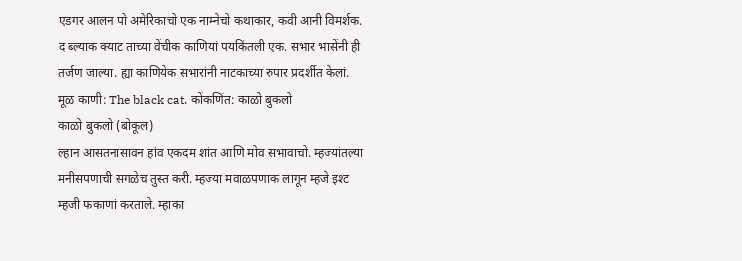एडगर आलन पो अमेरिकाचो एक नाम्नेचो कथाकार, कवी आनी विमर्शक. द ब्ल्याक क्याट ताच्या वेंचीक काणियां पयकिंतली एक. सभार भासेंनी ही तर्जण जाल्या. ह्या काणियेक सभारांनी नाटकाच्या रुपार प्रदर्शीत केलां.
मूळ काणी: The black cat. कोंकणिंत: काळो बुकलो
काळो बुकलो (बोकूल)
ल्हान आसतनासावन हांव एकदम शांत आणि मोव सभावाचो. म्हज्यांतल्या मनीसपणाची सगळेच तुस्त करी. म्हज्या मवाळपणाक लागून म्हजे इश्ट म्हजी फकाणां करताले. म्हाका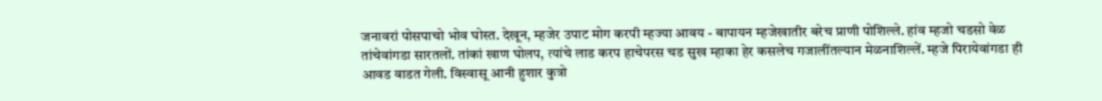जनावरां पोसपाचो भोव घोस्त. देखून, म्हजेर उपाट मोग करपी म्हज्या आवय - बापायन म्हजेखातीर बरेच प्राणी पोशिल्ले. हांव म्हजो चडसो वेळ तांचेवांगडा सारतलों. तांकां खाण घोलप, त्यांचे लाड करप हाचेपरस चड सुख म्हाका हेर कसलेच गजालींतल्यान मेळनाशिल्लें. म्हजे पिरायेवांगडा ही आवड वाडत गेली. विस्वासू आनी हुशार कुत्रो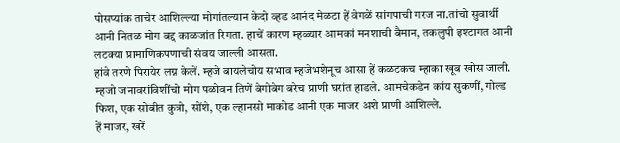पोसप्यांक ताचेर आशिल्ल्या मोगांतल्यान केदो व्हड आनंद मेळटा हें वेगळें सांगपाची गरज ना.तांचो सुवार्थी आनी नितळ मोग बद्द काळजांत रिगता. हाचें कारण म्हळ्यार आमकां मनशाची बैमान, तकलुपी इश्टागत आनी लटक्या प्रामाणिकपणाची संवय जाल्ली आसता.
हांवे तरणे पिरायेर लग्न केलें. म्हजे बायलेचोय सभाव म्हजेभशेनूच आसा हें कळटकच म्हाका खूब खोस जाली. म्हजो जनावरांविशींचो मोग पळोवन तिणें बेगोबेग बरेच प्राणी घरांत हाडले. आमचेकडेन कांय सुकणीं, गोल्ड फिश, एक सोबीत कुत्रो, सोंशे, एक ल्हानसो माकोड आनी एक माजर अशे प्राणी आशिल्ले.
हें माजर, खरें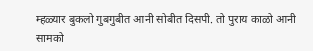म्हळ्यार बुकलो गुबगुबीत आनी सोबीत दिसपी. तो पुराय काळो आनी सामको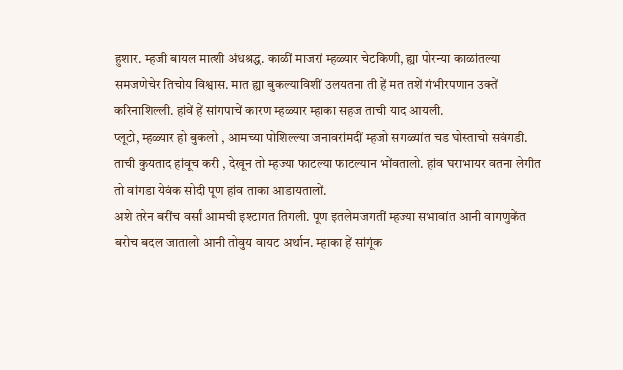हुशार. म्हजी बायल मात्शी अंधश्रद्ध. काळीं माजरां म्हळ्यार चेटकिणी, ह्या पोरन्या काळांतल्या समजणेचेर तिचोय विश्वास. मात ह्या बुकल्याविशीं उलयतना ती हें मत तशें गंभीरपणान उक्तें करिनाशिल्ली. हांवें हें सांगपाचें कारण म्हळ्यार म्हाका सहज ताची याद आयली.
प्लूटो, म्हळ्यार हो बुकलो , आमच्या पोशिल्ल्या जनावरांमदीं म्हजो सगळ्यांत चड घोस्ताचो सवंगडी. ताची कुयताद हांवूच करी , देखून तो म्हज्या फाटल्या फाटल्यान भोंवतालो. हांव घराभायर वतना लेगीत तो वांगडा येवंक सोदी पूण हांव ताका आडायतालों.
अशे तरेन बरींच वर्सां आमची इश्टागत तिगली. पूण इतलेमजगतीं म्हज्या सभावांत आनी वागणुकेंत बरोच बदल जातालो आनी तोवुय वायट अर्थान. म्हाका हें सांगूंक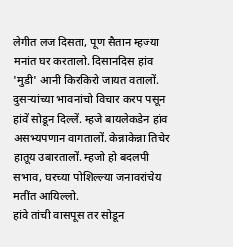लेगीत लज दिसता, पूण सैतान म्हज्या मनांत घर करतालो. दिसानदिस हांव 'मुडी' आनी किरकिरो जायत वतालों. दुसऱ्यांच्या भावनांचो विचार करप पसून हांवें सोडून दिल्लें. म्हजे बायलेकडेन हांव असभ्यपणान वागतालों. केन्नाकेन्ना तिचेर हातूय उबारतालों. म्हजो हो बदलपी सभाव, घरच्या पोशिल्ल्या जनावरांचेय मतींत आयिल्लो.
हांवे तांची वासपूस तर सोडून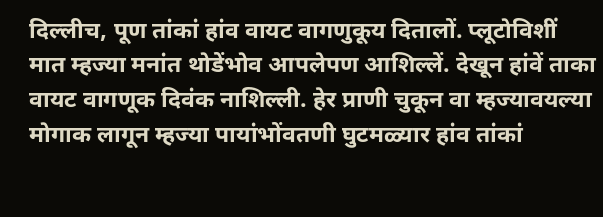दिल्लीच, पूण तांकां हांव वायट वागणुकूय दितालों. प्लूटोविशीं मात म्हज्या मनांत थोडेंभोव आपलेपण आशिल्लें. देखून हांवें ताका वायट वागणूक दिवंक नाशिल्ली. हेर प्राणी चुकून वा म्हज्यावयल्या मोगाक लागून म्हज्या पायांभोंवतणी घुटमळ्यार हांव तांकां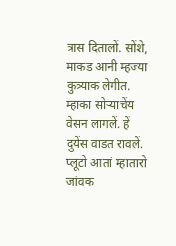त्रास दितालों. सोंशे, माकड आनी म्हज्या कुत्र्याक लेगीत. म्हाका सोऱ्याचेंय वेसन लागलें. हें दुयेंस वाडत रावलें. प्लूटो आतां म्हातारो जांवक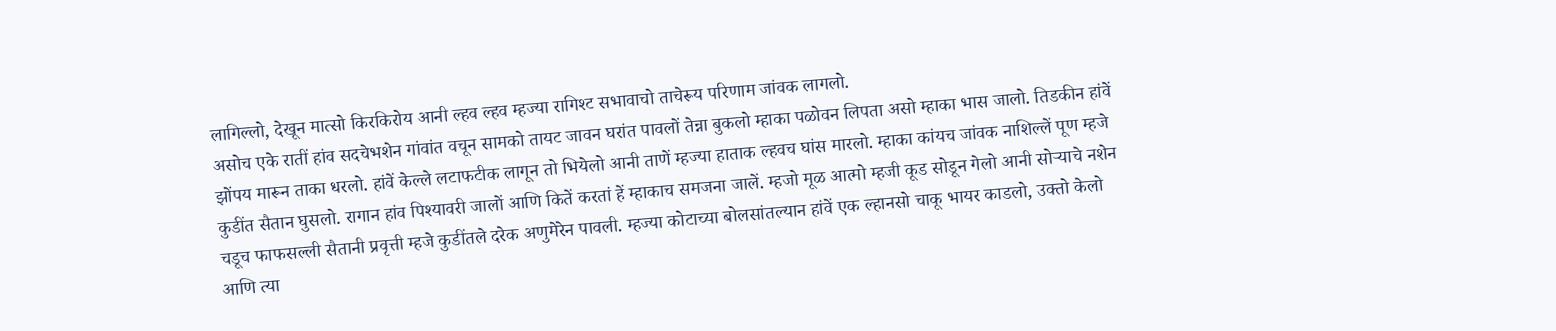लागिल्लो, देखून मात्सो किरकिरोय आनी ल्हव ल्हव म्हज्या रागिश्ट सभावाचो ताचेरूय परिणाम जांवक लागलो.
असोच एके रातीं हांव सदचेभशेन गांवांत वचून सामको तायट जावन घरांत पावलों तेन्ना बुकलो म्हाका पळोवन लिपता असो म्हाका भास जालो. तिडकीन हांवें झोंपय मारून ताका धरलो. हांवें केल्ले लटाफटीक लागून तो भियेलो आनी ताणें म्हज्या हाताक ल्हवच घांस मारलो. म्हाका कांयच जांवक नाशिल्लें पूण म्हजे कुडींत सैतान घुसलो. रागान हांव पिश्यावरी जालों आणि कितें करतां हें म्हाकाच समजना जालें. म्हजो मूळ आत्मो म्हजी कूड सोडून गेलो आनी सोऱ्याचे नशेन चडूच फाफसल्ली सैतानी प्रवृत्ती म्हजे कुडींतले दरेक अणुमेरेन पावली. म्हज्या कोटाच्या बोलसांतल्यान हांवें एक ल्हानसो चाकू भायर काडलो, उक्तो केलो आणि त्या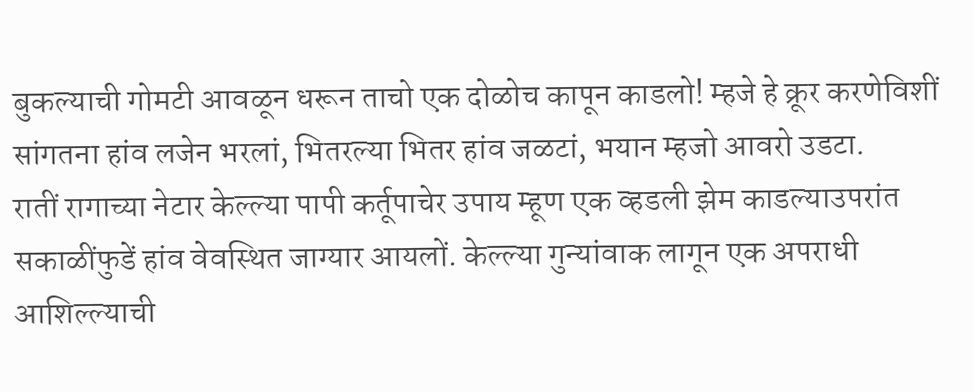बुकल्याची गोमटी आवळून धरून ताचो एक दोळोच कापून काडलो! म्हजे हे क्रूर करणेविशीं सांगतना हांव लजेन भरलां, भितरल्या भितर हांव जळटां, भयान म्हजो आवरो उडटा.
रातीं रागाच्या नेटार केल्ल्या पापी कर्तूपाचेर उपाय म्हूण एक व्हडली झेम काडल्याउपरांत सकाळींफुडें हांव वेवस्थित जाग्यार आयलों. केल्ल्या गुन्यांवाक लागून एक अपराधी आशिल्ल्याची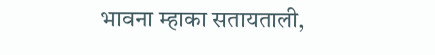भावना म्हाका सतायताली,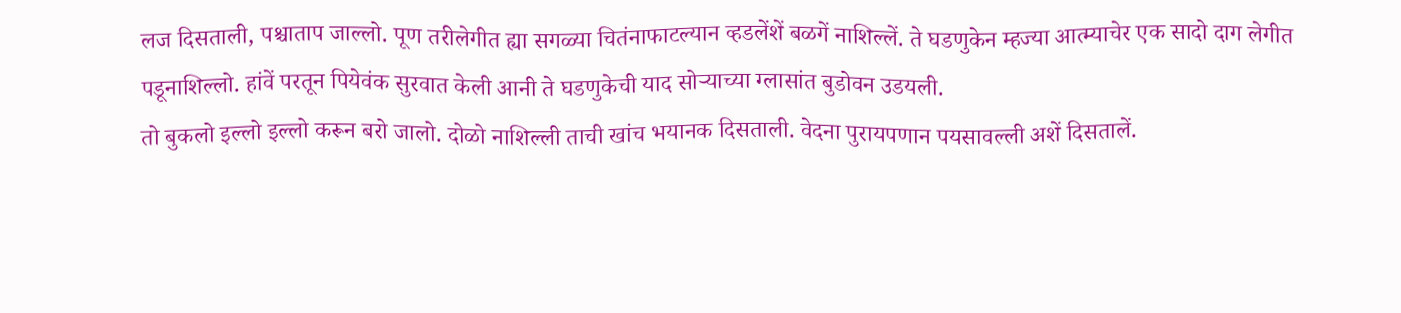लज दिसताली, पश्चाताप जाल्लो. पूण तरीलेगीत ह्या सगळ्या चितंनाफाटल्यान व्हडलेंशें बळगें नाशिल्लें. ते घडणुकेन म्हज्या आत्म्याचेर एक सादो दाग लेगीत पडूनाशिल्लो. हांवें परतून पियेवंक सुरवात केली आनी ते घडणुकेची याद सोऱ्याच्या ग्लासांत बुडोवन उडयली.
तो बुकलो इल्लो इल्लो करून बरो जालो. दोळो नाशिल्ली ताची खांच भयानक दिसताली. वेदना पुरायपणान पयसावल्ली अशें दिसतालें.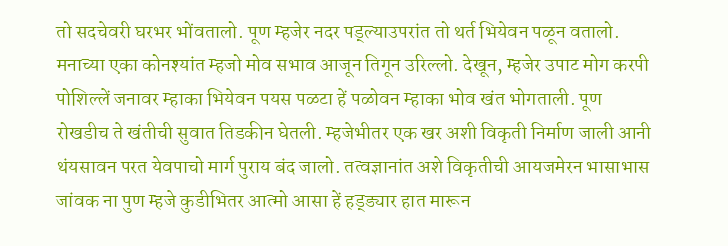तो सदचेवरी घरभर भोंवतालो. पूण म्हजेर नदर पड्ल्याउपरांत तो थर्त भियेवन पळून वतालो. मनाच्या एका कोनश्यांत म्हजो मोव सभाव आजून तिगून उरिल्लो. देखून, म्हजेर उपाट मोग करपी पोशिल्लें जनावर म्हाका भियेवन पयस पळटा हें पळोवन म्हाका भोव खंत भोगताली. पूण रोखडीच ते खंतीची सुवात तिडकीन घेतली. म्हजेभीतर एक खर अशी विकृती निर्माण जाली आनी थंयसावन परत येवपाचो मार्ग पुराय बंद जालो. तत्वज्ञानांत अशे विकृतीची आयजमेरन भासाभास जांवक ना पुण म्हजे कुडीभितर आत्मो आसा हें हड्ड्यार हात मारून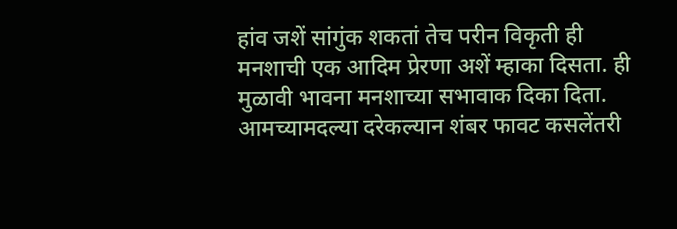हांव जशें सांगुंक शकतां तेच परीन विकृती ही मनशाची एक आदिम प्रेरणा अशें म्हाका दिसता. ही मुळावी भावना मनशाच्या सभावाक दिका दिता. आमच्यामदल्या दरेकल्यान शंबर फावट कसलेंतरी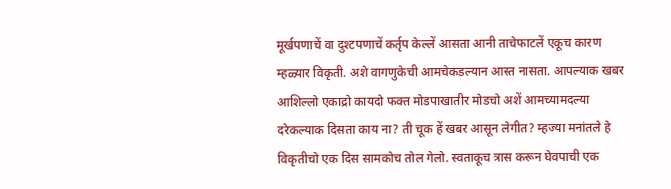मूर्खपणाचें वा दुश्टपणाचें कर्तृप केल्लें आसता आनी ताचेफाटलें एकूच कारण म्हळ्यार विकृती. अशे वागणुकेची आमचेकडल्यान आस्त नासता. आपल्याक खबर आशिल्लो एकाद्रो कायदो फक्त मोडपाखातीर मोडचो अशें आमच्यामदल्या दरेकल्याक दिसता काय ना? ती चूक हें खबर आसून लेगीत? म्हज्या मनांतले हे विकृतीचो एक दिस सामकोच तोल गेलो. स्वताकूच त्रास करून घेवपाची एक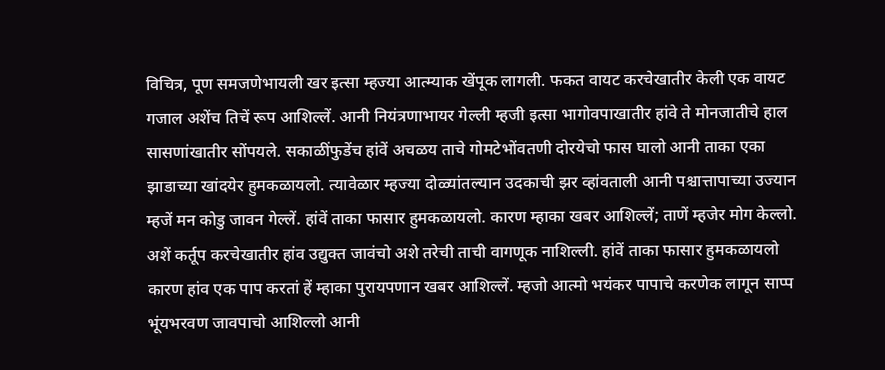विचित्र, पूण समजणेभायली खर इत्सा म्हज्या आत्म्याक खेंपूक लागली. फकत वायट करचेखातीर केली एक वायट गजाल अशेंच तिचें रूप आशिल्लें. आनी नियंत्रणाभायर गेल्ली म्हजी इत्सा भागोवपाखातीर हांवे ते मोनजातीचे हाल सासणांखातीर सोंपयले. सकाळींफुडेंच हांवें अचळय ताचे गोमटेभोंवतणी दोरयेचो फास घालो आनी ताका एका झाडाच्या खांदयेर हुमकळायलो. त्यावेळार म्हज्या दोळ्यांतल्यान उदकाची झर व्हांवताली आनी पश्चात्तापाच्या उज्यान म्हजें मन कोडु जावन गेल्लें. हांवें ताका फासार हुमकळायलो. कारण म्हाका खबर आशिल्लें; ताणें म्हजेर मोग केल्लो. अशें कर्तूप करचेखातीर हांव उद्युक्त जावंचो अशे तरेची ताची वागणूक नाशिल्ली. हांवें ताका फासार हुमकळायलो कारण हांव एक पाप करतां हें म्हाका पुरायपणान खबर आशिल्लें. म्हजो आत्मो भयंकर पापाचे करणेक लागून साप्प भूंयभरवण जावपाचो आशिल्लो आनी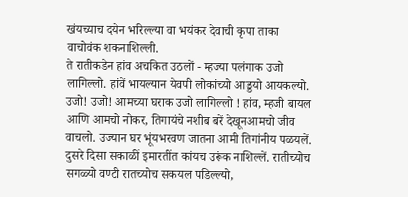खंयच्याच दयेन भरिल्ल्या वा भयंकर देवाची कृपा ताका वाचोवंक शकनाशिल्ली.
ते रातीकडेन हांव अचकित उठलों - म्हज्या पलंगाक उजो लागिल्लो. हांवें भायल्यान येवपी लोकांच्यो आड्डयो आयकल्यो. उजो! उजो! आमच्या घराक उजो लागिल्लो ! हांव, म्हजी बायल आणि आमचो नोकर, तिगायंचे नशीब बरें देखूनआमचो जीव वाचलो. उज्यान घर भूंयभरवण जातना आमी तिगांनीय पळयलें.
दुसरे दिसा सकाळीं इमारतींत कांयच उरूंक नाशिल्लें. रातीच्योच सगळ्यो वण्टी रातच्योच सकयल पडिल्ल्यो,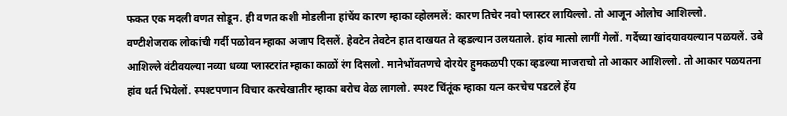फकत एक मदली वणत सोडून. ही वणत कशी मोडलीना हांचेंय कारण म्हाका व्होलमलें: कारण तिचेर नवो प्लास्टर लायिल्लो. तो आजून ओलोच आशिल्लो.
वण्टीशेजराक लोकांची गर्दी पळोवन म्हाका अजाप दिसलें. हेवटेन तेवटेन हात दाखयत ते व्हडल्यान उलयताले. हांव मात्सो लागीं गेलों. गर्देच्या खांदयावयल्यान पळयलें. उबे आशिल्ले वंटीवयल्या नव्या धव्या प्लास्टरांत म्हाका काळों रंग दिसलो. मानेभोंवतणचे दोरयेर हुमकळपी एका व्हडल्या माजराचो तो आकार आशिल्लो. तो आकार पळयतना हांव थर्त भियेलों. स्पश्टपणान विचार करचेखातीर म्हाका बरोच वेळ लागलो. स्पश्ट चिंतूंक म्हाका यत्न करचेच पडटले हेंय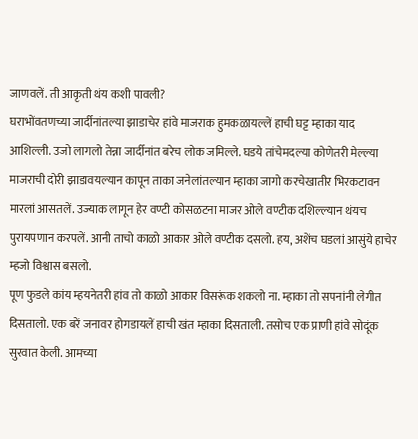जाणवलें. ती आकृती थंय कशी पावली?
घराभोंवतणच्या जार्दीनांतल्या झाडाचेर हांवे माजराक हुमकळायल्लें हाची घट्ट म्हाका याद आशिल्ली. उजो लागलो तेन्ना जार्दीनांत बरेच लोक जमिल्ले. घडये तांचेमदल्या कोणेतरी मेल्ल्या माजराची दोरी झाडावयल्यान कापून ताका जनेलांतल्यान म्हाका जागो करचेखातीर भिरकटावन मारलां आसतलें. उज्याक लागून हेर वण्टी कोसळटना माजर ओले वण्टीक दशिल्ल्यान थंयच पुरायपणान करपलें. आनी ताचो काळो आकार ओले वण्टीक दसलो. हय, अशेंच घडलां आसुंये हाचेर म्हजो विश्वास बसलो.
पूण फुडले कांय म्हयनेतरी हांव तो काळो आकार विसरूंक शकलो ना. म्हाका तो सपनांनी लेगीत दिसतालो. एक बरें जनावर होगडायलें हाची खंत म्हाका दिसताली. तसोच एक प्राणी हांवे सोदूंक सुरवात केली. आमच्या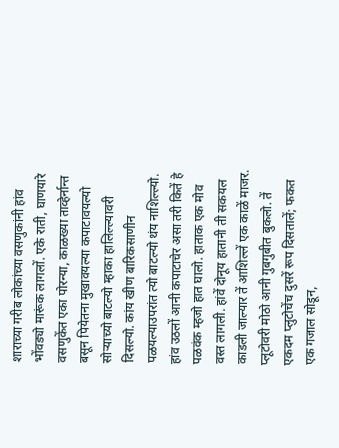शाराच्या गरीब लोकांच्या वसणुकांनी हांव भोंवड्यो मारूंक लागलों. एके राती, घाणयारे वसणुकेंत एका पोरन्या, काळख्या ताव्हेर्नान्त बसून पियेतना मुखावयल्या कपाटावयल्यो सोऱ्याच्यो बाटल्यो म्हाका हालिल्ल्यावरी दिसल्यो. कांय खीण बारिकसाणीन पळयल्याउपरांत त्यो बाटल्यो थंय नाशिल्ल्यो.
हांव उठलों आनी कपाटाचेर असा तरी कितें हे पळवंक म्हजो हात घालो. हाताक एक मोव वस्त लागली. हांवें दोनूय हातानी ती सकयल काडली जाल्यार तें आशिल्लें एक काळें माजर. प्लूटोवरी मोठो आनी गुबगुबीत बुकलो. तें एकदम प्लुटोचेंच दुसरें रूप दिसतालें; फकत एक गजाल सोडून,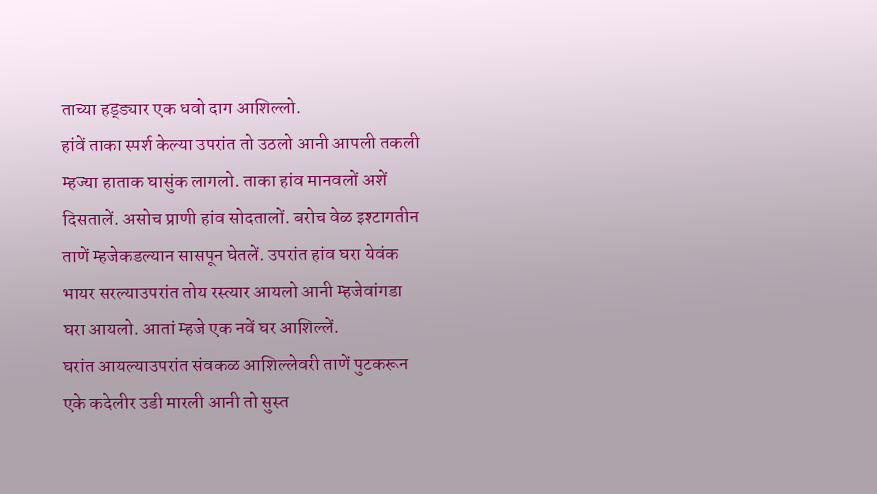ताच्या हड्ड्यार एक धवो दाग आशिल्लो.
हांवें ताका स्पर्श केल्या उपरांत तो उठलो आनी आपली तकली म्हज्या हाताक घासुंक लागलो. ताका हांव मानवलों अशें दिसतालें. असोच प्राणी हांव सोदतालों. बरोच वेळ इश्टागतीन ताणें म्हजेकडल्यान सासपून घेतलें. उपरांत हांव घरा येवंक भायर सरल्याउपरांत तोय रस्त्यार आयलो आनी म्हजेवांगडा घरा आयलो. आतां म्हजे एक नवें घर आशिल्लें.
घरांत आयल्याउपरांत संवकळ आशिल्लेवरी ताणें पुटकरून एके कदेलीर उडी मारली आनी तो सुस्त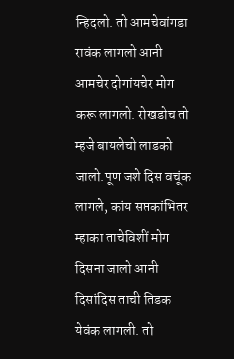न्हिदलो. तो आमचेवांगडा रावंक लागलो आनी आमचेर दोगांयचेर मोग करू लागलो. रोखडोच तो म्हजे बायलेचो लाडको जालो.पूण जशे दिस वचूंक लागले, कांय सप्तकांभितर म्हाका ताचेविशीं मोग दिसना जालो आनी दिसांदिस ताची तिडक येवंक लागली. तो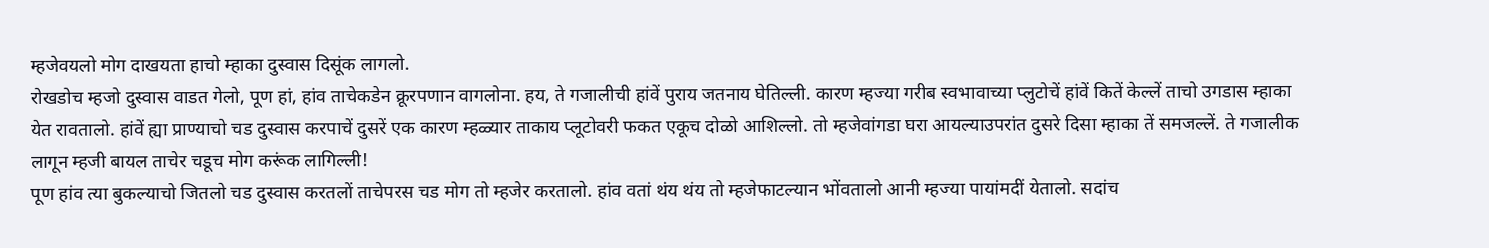म्हजेवयलो मोग दाखयता हाचो म्हाका दुस्वास दिसूंक लागलो.
रोखडोच म्हजो दुस्वास वाडत गेलो, पूण हां, हांव ताचेकडेन क्रूरपणान वागलोना. हय, ते गजालीची हांवें पुराय जतनाय घेतिल्ली. कारण म्हज्या गरीब स्वभावाच्या प्लुटोचें हांवें कितें केल्लें ताचो उगडास म्हाका येत रावतालो. हांवें ह्या प्राण्याचो चड दुस्वास करपाचें दुसरें एक कारण म्हळ्यार ताकाय प्लूटोवरी फकत एकूच दोळो आशिल्लो. तो म्हजेवांगडा घरा आयल्याउपरांत दुसरे दिसा म्हाका तें समजल्लें. ते गजालीक लागून म्हजी बायल ताचेर चडूच मोग करूंक लागिल्ली!
पूण हांव त्या बुकल्याचो जितलो चड दुस्वास करतलों ताचेपरस चड मोग तो म्हजेर करतालो. हांव वतां थंय थंय तो म्हजेफाटल्यान भोंवतालो आनी म्हज्या पायांमदीं येतालो. सदांच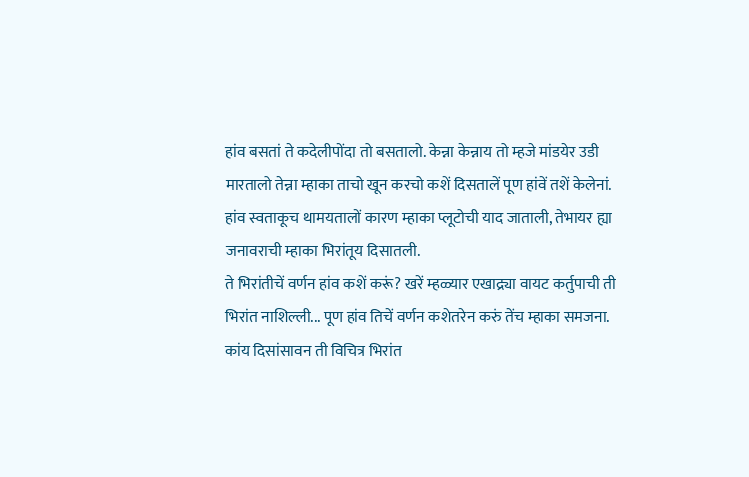हांव बसतां ते कदेलीपोंदा तो बसतालो. केन्ना केन्नाय तो म्हजे मांडयेर उडी मारतालो तेन्ना म्हाका ताचो खून करचो कशें दिसतालें पूण हांवें तशें केलेनां. हांव स्वताकूच थामयतालों कारण म्हाका प्लूटोची याद जाताली, तेभायर ह्या जनावराची म्हाका भिरांतूय दिसातली.
ते भिरांतीचें वर्णन हांव कशें करूं? खरें म्हळ्यार एखाद्र्या वायट कर्तुपाची ती भिरांत नाशिल्ली... पूण हांव तिचें वर्णन कशेतरेन करुं तेंच म्हाका समजना. कांय दिसांसावन ती विचित्र भिरांत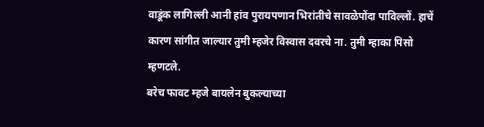वाडूंक लागिल्ली आनी हांव पुरायपणान भिरांतीचे सावळेपोंदा पाविल्लों. हाचें कारण सांगीत जाल्यार तुमी म्हजेर विस्वास दवरचे ना. तुमी म्हाका पिसो म्हणटले.
बरेच फावट म्हजे बायलेन बुकल्याच्या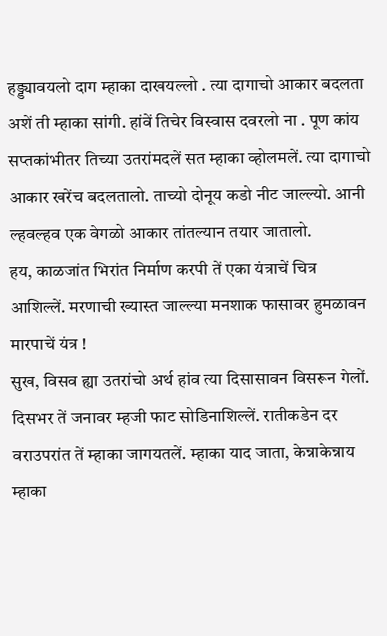हड्ड्यावयलो दाग म्हाका दाखयल्लो . त्या दागाचो आकार बदलता अशें ती म्हाका सांगी. हांवें तिचेर विस्वास दवरलो ना . पूण कांय सप्तकांभीतर तिच्या उतरांमदलें सत म्हाका व्होलमलें. त्या दागाचो आकार खरेंच बदलतालो. ताच्यो दोनूय कडो नीट जाल्ल्यो. आनी ल्हवल्हव एक वेगळो आकार तांतल्यान तयार जातालो.
हय, काळजांत भिरांत निर्माण करपी तें एका यंत्राचें चित्र आशिल्लें. मरणाची ख्यास्त जाल्ल्या मनशाक फासावर हुमळावन मारपाचें यंत्र !
सुख, विसव ह्या उतरांचो अर्थ हांव त्या दिसासावन विसरून गेलों. दिसभर तें जनावर म्हजी फाट सोडिनाशिल्लें. रातीकडेन दर वराउपरांत तें म्हाका जागयतलें. म्हाका याद जाता, केन्नाकेन्नाय म्हाका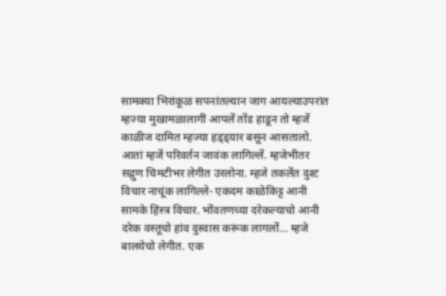सामक्या भिरांकूळ सपनांतल्यान जाग आयल्याउपरांत म्हज्या मुखामळालागीं आपलें तोंड हाडून तो म्हजें काळीज दामित म्हज्या हड्ड्यार बसून आसतालो.
आतां म्हजें परिवर्तन जावंक लागिल्लें. म्हजेभीतर सद्गुण चिमटीभर लेगीत उरलोना. म्हजे तकलेंत दुश्ट विचार नाचूंक लागिल्ले- एकदम काळेकिट्ट आनी सामके हिंस्त्र विचार. भोंवतणच्या दरेकल्याचो आनी दरेक वस्तूचो हांव दुस्वास करूंक लागलों... म्हजे बालयेचो लेगीत. एक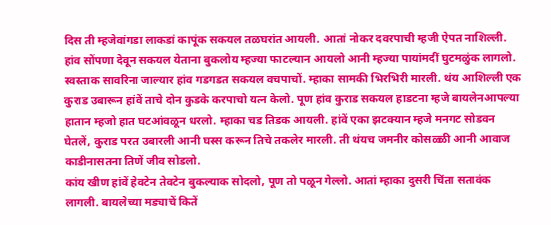दिस ती म्हजेवांगडा लाकडां कापूंक सकयल तळघरांत आयली. आतां नोकर दवरपाची म्हजी ऐपत नाशिल्ली. हांव सोंपणा देवून सकयल येताना बुकलोय म्हज्या फाटल्यान आयलो आनी म्हज्या पायांमदीं घुटमळुंक लागलो. स्वस्ताक सावरिना जाल्यार हांव गडगडत सकयल वचपाचों. म्हाका सामकी भिरभिरी मारली. थंय आशिल्ली एक कुराड उबारून हांवें ताचे दोन कुडके करपाचो यत्न केलो. पूण हांव कुराड सकयल हाडटना म्हजे बायलेनआपल्या हातान म्हजो हात घटआंवळून धरलो. म्हाका चड तिडक आयली. हांवें एका झटक्यान म्हजे मनगट सोडवन घेतलें, कुराड परत उबारली आनी घस्स करून तिचे तकलेर मारली. ती थंयच जमनीर कोसळ्ळी आनी आवाज काडीनासतना तिणें जीव सोडलो.
कांय खीण हांवें हेवटेन तेवटेन बुकल्याक सोदलो, पूण तो पळून गेल्लो. आतां म्हाका दुसरी चिंता सतावंक लागली. बायलेच्या मड्याचें कितें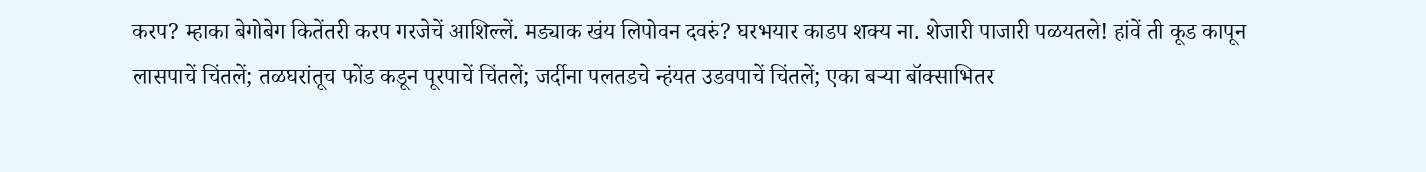करप? म्हाका बेगोबेग कितेंतरी करप गरजेचें आशिल्लें. मड्याक खंय लिपोवन दवरुं? घरभयार काडप शक्य ना. शेजारी पाजारी पळयतले! हांवें ती कूड कापून लासपाचें चिंतलें; तळघरांतूच फोंड कडून पूरपाचें चिंतलें; जर्दीना पलतडचे न्हंयत उडवपाचें चिंतलें; एका बऱ्या बॉक्साभितर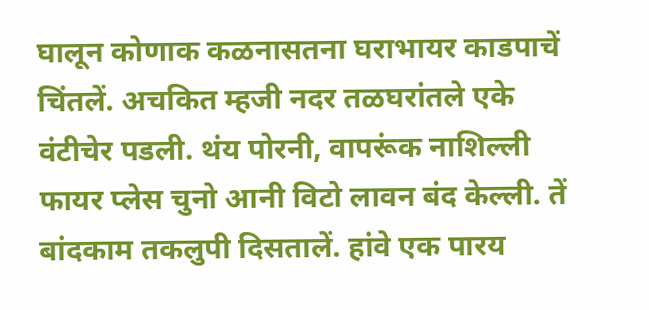घालून कोणाक कळनासतना घराभायर काडपाचें चिंतलें. अचकित म्हजी नदर तळघरांतले एके वंटीचेर पडली. थंय पोरनी, वापरूंक नाशिल्ली फायर प्लेस चुनो आनी विटो लावन बंद केल्ली. तें बांदकाम तकलुपी दिसतालें. हांवे एक पारय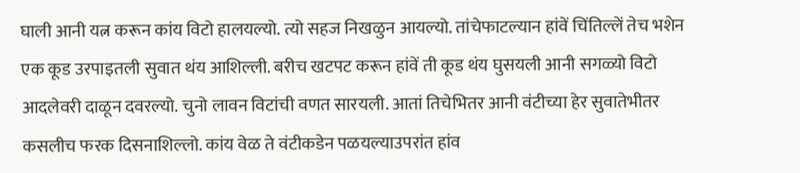घाली आनी यत्न करून कांय विटो हालयल्यो. त्यो सहज निखळुन आयल्यो. तांचेफाटल्यान हांवें चिंतिल्लें तेच भशेन एक कूड उरपाइतली सुवात थंय आशिल्ली. बरीच खटपट करून हांवें ती कूड थंय घुसयली आनी सगळ्यो विटो आदलेवरी दाळून दवरल्यो. चुनो लावन विटांची वणत सारयली. आतां तिचेभितर आनी वंटीच्या हेर सुवातेभीतर कसलीच फरक दिसनाशिल्लो. कांय वेळ ते वंटीकडेन पळयल्याउपरांत हांव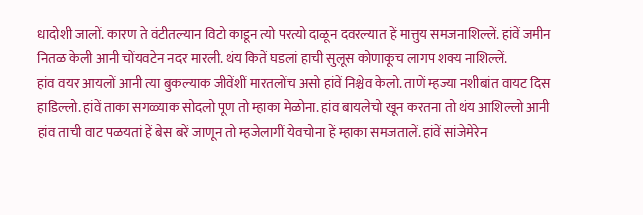धादोशी जालों. कारण ते वंटीतल्यान विटो काडून त्यो परत्यो दाळून दवरल्यात हें मात्तुय समजनाशिल्लें. हांवें जमीन नितळ केली आनी चोंयवटेन नदर मारली. थंय कितें घडलां हाची सुलूस कोणाकूच लागप शक्य नाशिल्लें.
हांव वयर आयलों आनी त्या बुकल्याक जीवेंशीं मारतलोंच असो हांवें निश्चेव केलो. ताणें म्हज्या नशीबांत वायट दिस हाडिल्लो. हांवें ताका सगळ्याक सोदलो पूण तो म्हाका मेळोना. हांव बायलेचो खून करतना तो थंय आशिल्लो आनी हांव ताची वाट पळयतां हें बेस बरें जाणून तो म्हजेलागीं येवचोना हें म्हाका समजतालें. हांवें सांजेमेरेन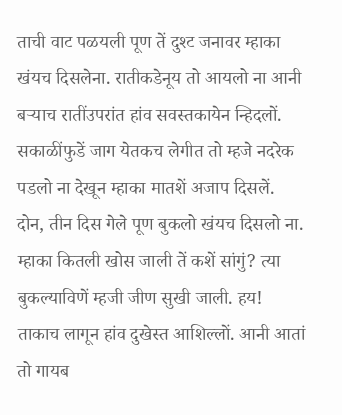ताची वाट पळयली पूण तें दुश्ट जनावर म्हाका खंयच दिसलेना. रातीकडेनूय तो आयलो ना आनी बऱ्याच रातींउपरांत हांव सवस्तकायेन न्हिदलों. सकाळींफुडें जाग येतकच लेगीत तो म्हजे नदरेक पडलो ना देखून म्हाका मातशें अजाप दिसलें. दोन, तीन दिस गेले पूण बुकलो खंयच दिसलो ना. म्हाका कितली खोस जाली तें कशें सांगुं? त्या बुकल्याविणें म्हजी जीण सुखी जाली. हय! ताकाच लागून हांव दुखेस्त आशिल्लों. आनी आतां तो गायब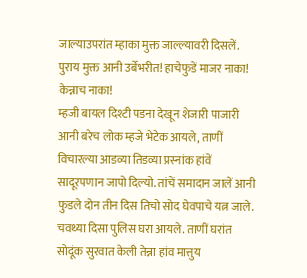जाल्याउपरांत म्हाका मुक्त जाल्ल्यावरी दिसलें. पुराय मुक्त आनी उर्बेभरीत! हाचेफुडें माजर नाका! केन्नाच नाका!
म्हजी बायल दिश्टी पडना देखून शेजारी पाजारी आनी बरेच लोक म्हजे भेटेक आयले, ताणीं विचारल्या आडव्या तिडव्या प्रस्नांक हांवें सादूरपणान जापो दिल्यो. तांचें समादान जालें आनी फुडले दोन तीन दिस तिचो सोद घेवपाचे यत्न जाले. चवथ्या दिसा पुलिस घरा आयले. ताणीं घरांत सोदूंक सुरवात केली तेन्ना हांव मात्तुय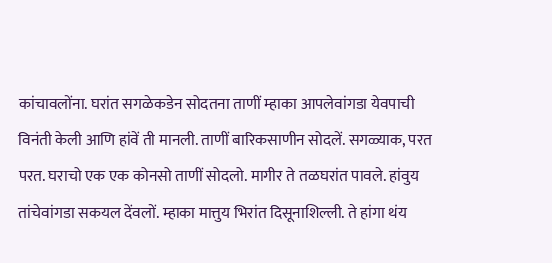कांचावलोंना. घरांत सगळेकडेन सोदतना ताणीं म्हाका आपलेवांगडा येवपाची विनंती केली आणि हांवें ती मानली. ताणीं बारिकसाणीन सोदलें. सगळ्याक, परत परत. घराचो एक एक कोनसो ताणीं सोदलो. मागीर ते तळघरांत पावले. हांवुय तांचेवांगडा सकयल देंवलों. म्हाका मात्तुय भिरांत दिसूनाशिल्ली. ते हांगा थंय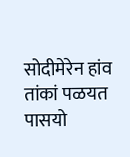सोदीमेरेन हांव तांकां पळयत पासयो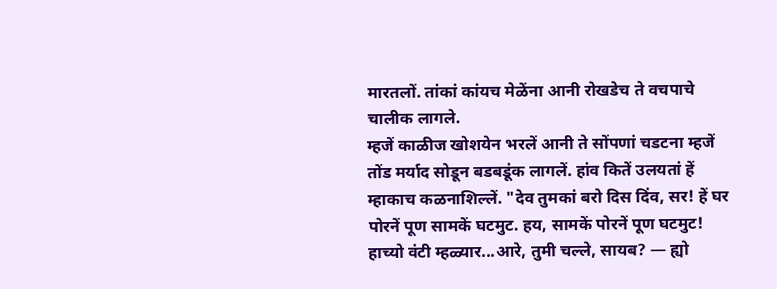मारतलों. तांकां कांयच मेळेंना आनी रोखडेच ते वचपाचे चालीक लागले.
म्हजें काळीज खोशयेन भरलें आनी ते सोंपणां चडटना म्हजें तोंड मर्याद सोडून बडबडूंक लागलें. हांव कितें उलयतां हें म्हाकाच कळनाशिल्लें. "देव तुमकां बरो दिस दिंव, सर! हें घर पोरनें पूण सामकें घटमुट. हय, सामकें पोरनें पूण घटमुट! हाच्यो वंटी म्हळ्यार...आरे, तुमी चल्ले, सायब? — ह्यो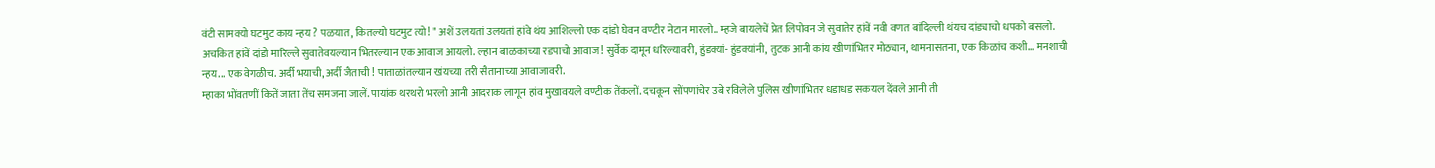वंटी सामक्यो घटमुट काय न्हय ? पळयात, कितल्यो घटमुट त्यो! " अशें उलयतां उलयतां हांवे थंय आशिल्लो एक दांडो घेवन वण्टीर नेटान मारलो.. म्हजे बायलेचें प्रेत लिपोवन जे सुवातेर हांवें नवी वणत बांदिल्ली थंयच दांड्याचो धपको बसलो.
अचकित हांवें दांडो मारिल्ले सुवातेवयल्यान भितरल्यान एक आवाज आयलो. ल्हान बाळकाच्या रडपाचो आवाज! सुर्वेक दामून धरिल्यावरी, हुंडक्यां- हुंडक्यांनी, तुटक आनी कांय खीणांभितर मोठ्यान, थामनासतना, एक किळांच कशी... मनशाची न्हय... एक वेगळीच. अर्दी भयाची, अर्दी जैताची ! पाताळांतल्यान खंयच्या तरी सैतानाच्या आवाजावरी.
म्हाका भोंवतणीं कितें जाता तेंच समजना जालें. पायांक थरथरो भरलो आनी आदराक लागून हांव मुखावयले वण्टीक तेंकलों. दचकून सोंपणांचेर उबे रविलेले पुलिस खीणांभितर धडाधड सकयल देंवले आनी ती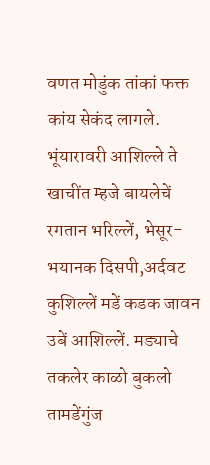वणत मोडुंक तांकां फक्त कांय सेकंद लागले. भूंयारावरी आशिल्ले ते खाचींत म्हजे बायलेचें रगतान भरिल्लें, भेसूर- भयानक दिसपी,अर्दवट कुशिल्लें मडें कडक जावन उबें आशिल्लें. मड्याचे तकलेर काळो बुकलो तामडेंगुंज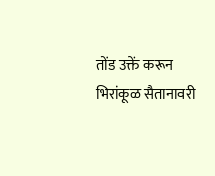तोंड उक्तें करून भिरांकूळ सैतानावरी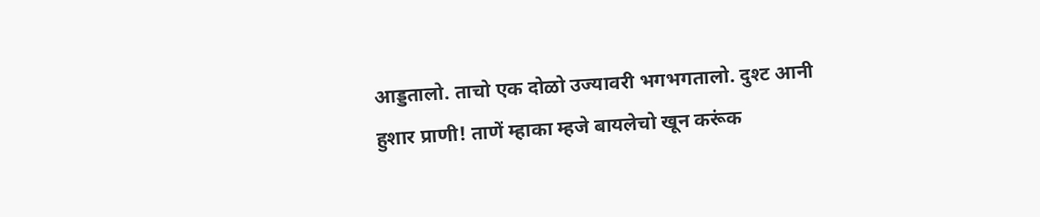आड्डतालो. ताचो एक दोळो उज्यावरी भगभगतालो. दुश्ट आनी हुशार प्राणी! ताणें म्हाका म्हजे बायलेचो खून करूंक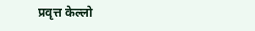प्रवृत्त केल्लो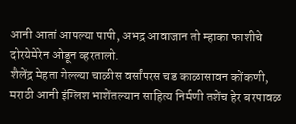आनी आतां आपल्या पापी, अभद्र आवाजान तो म्हाका फाशीचे दोरयेमेरेन ओडून व्हरतालो.
शैलेंद्र मेहता गेल्ल्या चाळीस वर्सांपरस चड काळासावन कोंकणी, मराठी आनी इंग्लिश भाशेंतल्यान साहित्य निर्मणी तशेंच हेर बरपावळ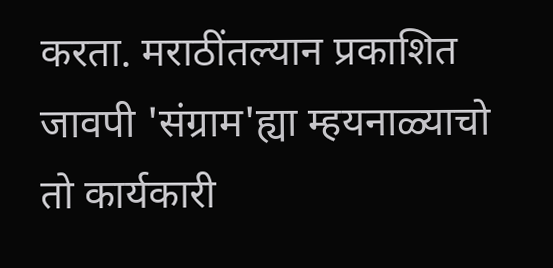करता. मराठींतल्यान प्रकाशित जावपी 'संग्राम'ह्या म्हयनाळ्याचो तो कार्यकारी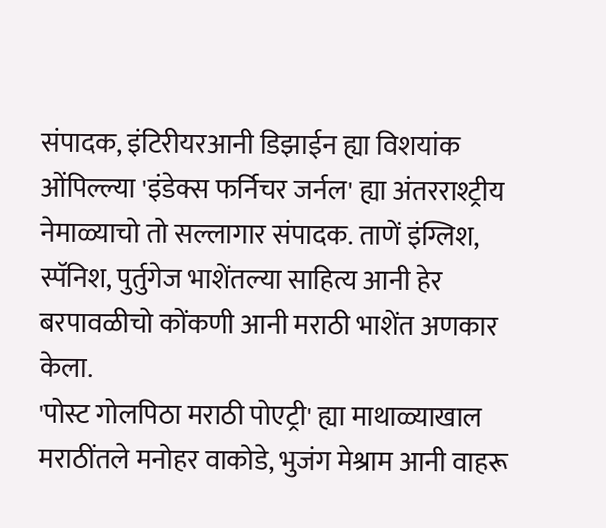संपादक, इंटिरीयरआनी डिझाईन ह्या विशयांक ओंपिल्ल्या 'इंडेक्स फर्निचर जर्नल' ह्या अंतरराश्ट्रीय नेमाळ्याचो तो सल्लागार संपादक. ताणें इंग्लिश, स्पॅनिश, पुर्तुगेज भाशेंतल्या साहित्य आनी हेर बरपावळीचो कोंकणी आनी मराठी भाशेंत अणकार केला.
'पोस्ट गोलपिठा मराठी पोएट्री' ह्या माथाळ्याखाल मराठींतले मनोहर वाकोडे, भुजंग मेश्राम आनी वाहरू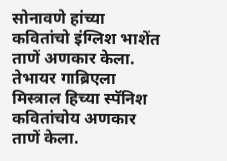सोनावणे हांच्या कवितांचो इंग्लिश भाशेंत ताणें अणकार केला. तेभायर गाब्रिएला मिस्त्राल हिच्या स्पॅनिश कवितांचोय अणकार ताणें केला.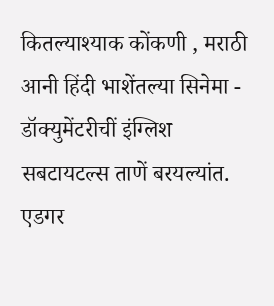कितल्याश्याक कोंकणी , मराठी आनी हिंदी भाशेंतल्या सिनेमा - डॉक्युमेंटरीचीं इंग्लिश सबटायटल्स ताणें बरयल्यांत. एडगर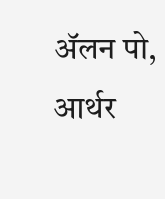ॲलन पो, आर्थर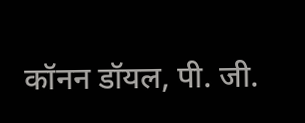कॉनन डॉयल, पी. जी.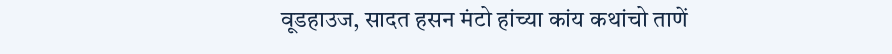वूडहाउज, सादत हसन मंटो हांच्या कांय कथांचो ताणें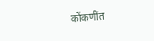कोंकणींत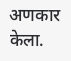अणकार केला.